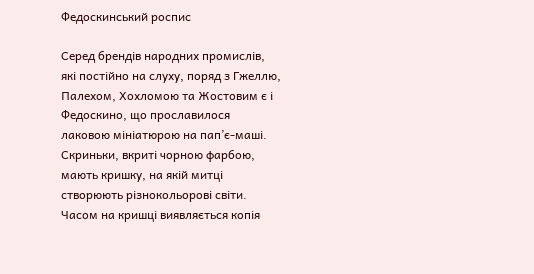Федоскинський роспис

Серед брендів народних промислів, які постійно на слуху, поряд з Гжеллю, Палехом, Хохломою та Жостовим є і Федоскино, що прославилося лаковою мініатюрою на пап’є-маші. Скриньки, вкриті чорною фарбою, мають кришку, на якій митці створюють різнокольорові світи. Часом на кришці виявляється копія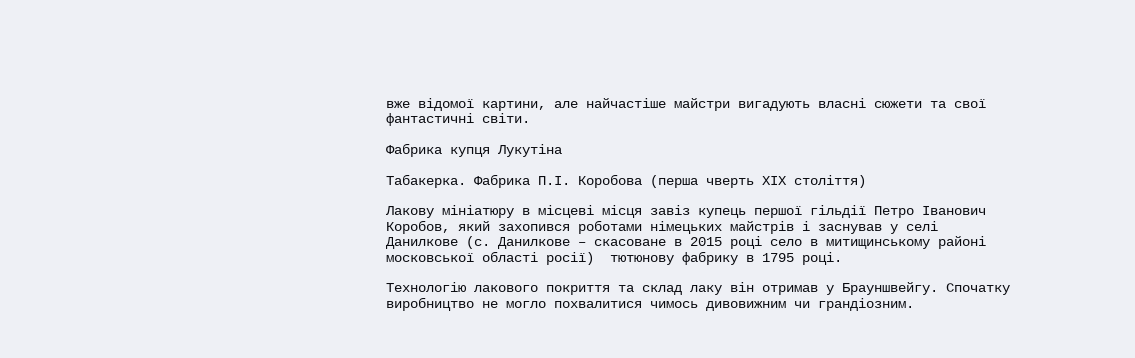вже відомої картини, але найчастіше майстри вигадують власні сюжети та свої фантастичні світи.

Фабрика купця Лукутіна

Табакерка. Фабрика П.І. Коробова (перша чверть ХІХ століття)

Лакову мініатюру в місцеві місця завіз купець першої гільдії Петро Іванович Коробов, який захопився роботами німецьких майстрів і заснував у селі Данилкове (с. Данилкове – скасоване в 2015 році село в митищинському районі московської області росії)  тютюнову фабрику в 1795 році.

Технологію лакового покриття та склад лаку він отримав у Брауншвейгу. Спочатку виробництво не могло похвалитися чимось дивовижним чи грандіозним.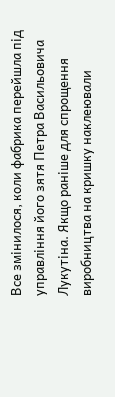Все змінилося, коли фабрика перейшла під управління його зятя Петра Васильовича Лукутіна. Якщо раніше для спрощення виробництва на кришку наклеювали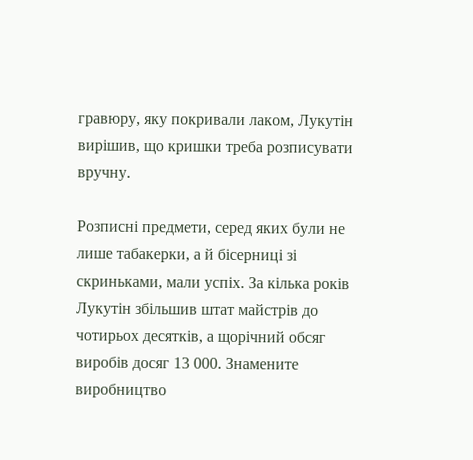гравюру, яку покривали лаком, Лукутін вирішив, що кришки треба розписувати вручну.

Розписні предмети, серед яких були не лише табакерки, а й бісерниці зі скриньками, мали успіх. За кілька років Лукутін збільшив штат майстрів до чотирьох десятків, а щорічний обсяг виробів досяг 13 000. Знамените виробництво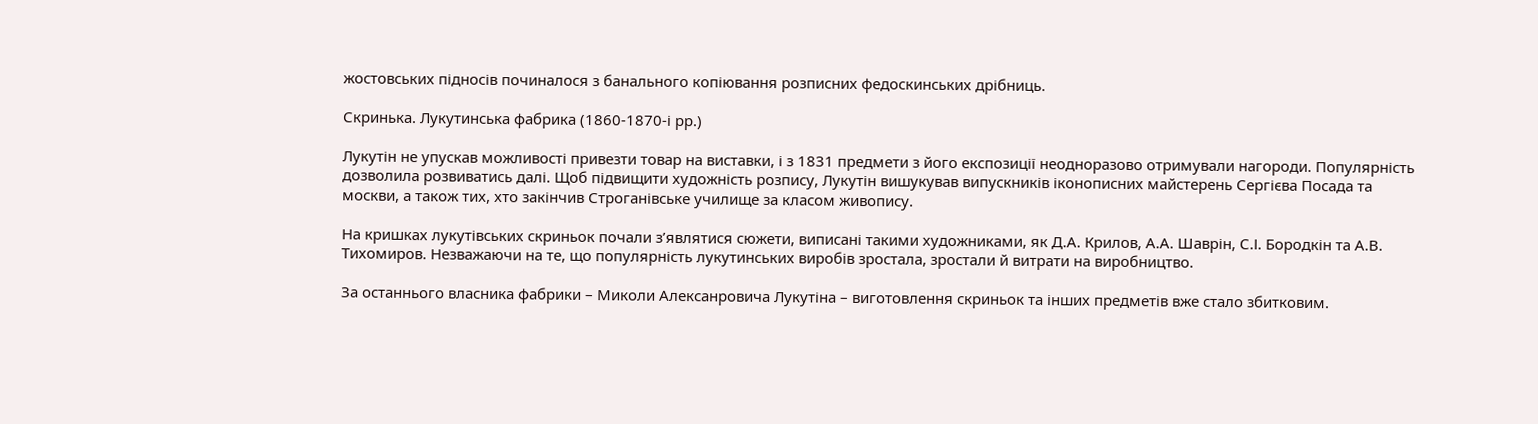жостовських підносів починалося з банального копіювання розписних федоскинських дрібниць.

Скринька. Лукутинська фабрика (1860-1870-і рр.)

Лукутін не упускав можливості привезти товар на виставки, і з 1831 предмети з його експозиції неодноразово отримували нагороди. Популярність дозволила розвиватись далі. Щоб підвищити художність розпису, Лукутін вишукував випускників іконописних майстерень Сергієва Посада та москви, а також тих, хто закінчив Строганівське училище за класом живопису.

На кришках лукутівських скриньок почали з’являтися сюжети, виписані такими художниками, як Д.А. Крилов, А.А. Шаврін, С.І. Бородкін та А.В. Тихомиров. Незважаючи на те, що популярність лукутинських виробів зростала, зростали й витрати на виробництво.

За останнього власника фабрики – Миколи Алексанровича Лукутіна – виготовлення скриньок та інших предметів вже стало збитковим.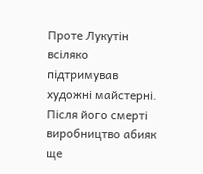Проте Лукутін всіляко підтримував художні майстерні. Після його смерті виробництво абияк ще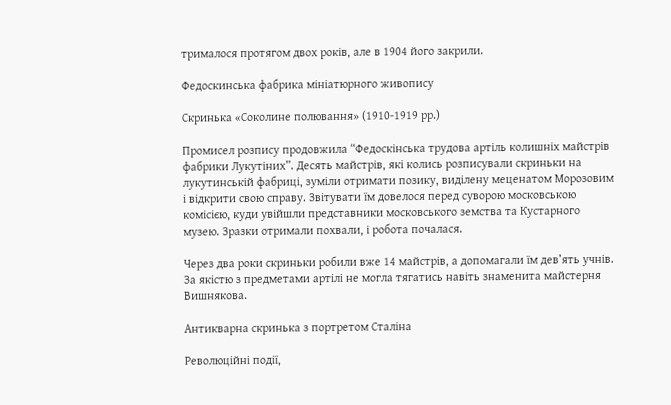трималося протягом двох років, але в 1904 його закрили.

Федоскинська фабрика мініатюрного живопису

Скринька «Соколине полювання» (1910-1919 рр.)

Промисел розпису продовжила “Федоскінська трудова артіль колишніх майстрів фабрики Лукутіних”. Десять майстрів, які колись розписували скриньки на лукутинській фабриці, зуміли отримати позику, виділену меценатом Морозовим і відкрити свою справу. Звітувати їм довелося перед суворою московською комісією, куди увійшли представники московського земства та Кустарного музею. Зразки отримали похвали, і робота почалася.

Через два роки скриньки робили вже 14 майстрів, а допомагали їм дев’ять учнів. За якістю з предметами артілі не могла тягатись навіть знаменита майстерня Вишнякова.

Антикварна скринька з портретом Сталіна

Революційні події,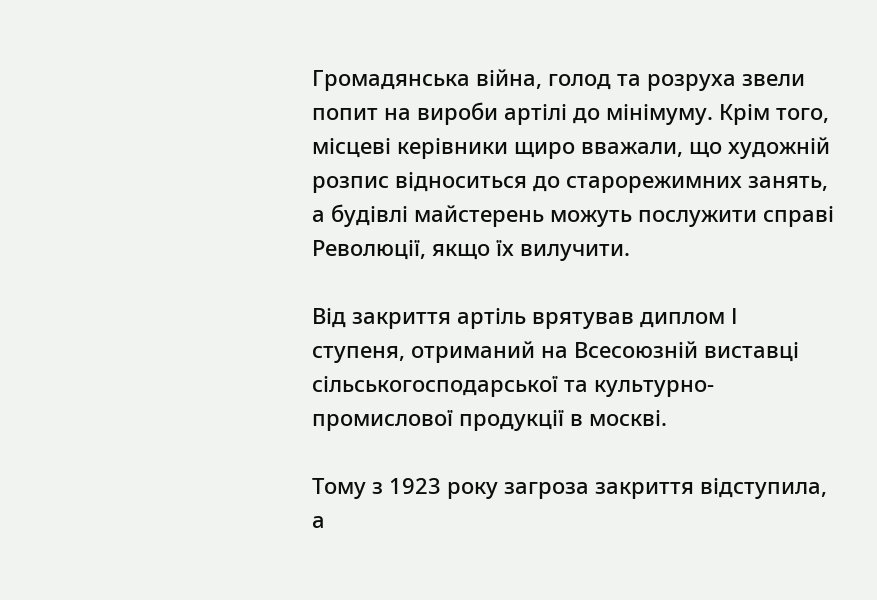Громадянська війна, голод та розруха звели попит на вироби артілі до мінімуму. Крім того, місцеві керівники щиро вважали, що художній розпис відноситься до старорежимних занять, а будівлі майстерень можуть послужити справі Революції, якщо їх вилучити.

Від закриття артіль врятував диплом І ступеня, отриманий на Всесоюзній виставці сільськогосподарської та культурно-промислової продукції в москві.

Тому з 1923 року загроза закриття відступила, а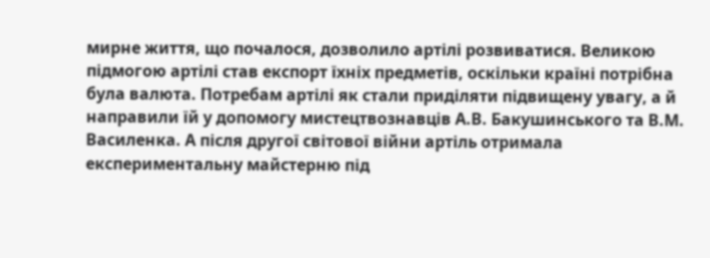мирне життя, що почалося, дозволило артілі розвиватися. Великою підмогою артілі став експорт їхніх предметів, оскільки країні потрібна була валюта. Потребам артілі як стали приділяти підвищену увагу, а й направили їй у допомогу мистецтвознавців А.В. Бакушинського та В.М. Василенка. А після другої світової війни артіль отримала експериментальну майстерню під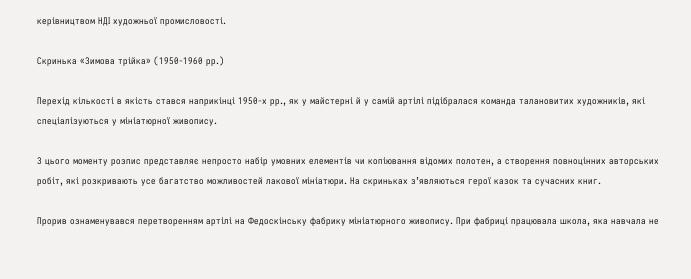керівництвом НДІ художньої промисловості.

Скринька «Зимова трійка» (1950-1960 рр.)

Перехід кількості в якість стався наприкінці 1950-х рр., як у майстерні й у самій артілі підібралася команда талановитих художників, які спеціалізуються у мініатюрної живопису.

З цього моменту розпис представляє непросто набір умовних елементів чи копіювання відомих полотен, а створення повноцінних авторських робіт, які розкривають усе багатство можливостей лакової мініатюри. На скриньках з’являються герої казок та сучасних книг.

Прорив ознаменувався перетворенням артілі на Федоскінську фабрику мініатюрного живопису. При фабриці працювала школа, яка навчала не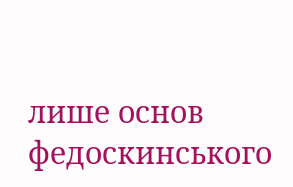лише основ федоскинського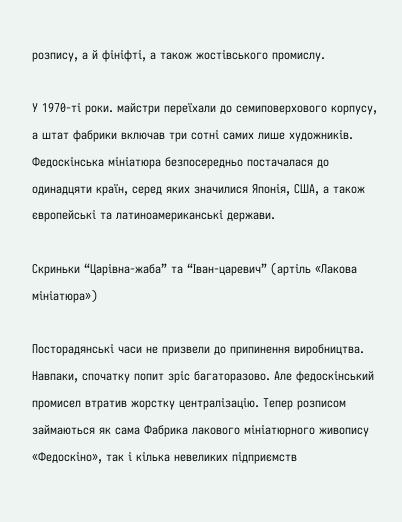розпису, а й фініфті, а також жостівського промислу.

У 1970-ті роки. майстри переїхали до семиповерхового корпусу, а штат фабрики включав три сотні самих лише художників. Федоскінська мініатюра безпосередньо постачалася до одинадцяти країн, серед яких значилися Японія, США, а також європейські та латиноамериканські держави.

Скриньки “Царівна-жаба” та “Іван-царевич” (артіль «Лакова мініатюра»)

Посторадянські часи не призвели до припинення виробництва. Навпаки, спочатку попит зріс багаторазово. Але федоскінський промисел втратив жорстку централізацію. Тепер розписом займаються як сама Фабрика лакового мініатюрного живопису «Федоскіно», так і кілька невеликих підприємств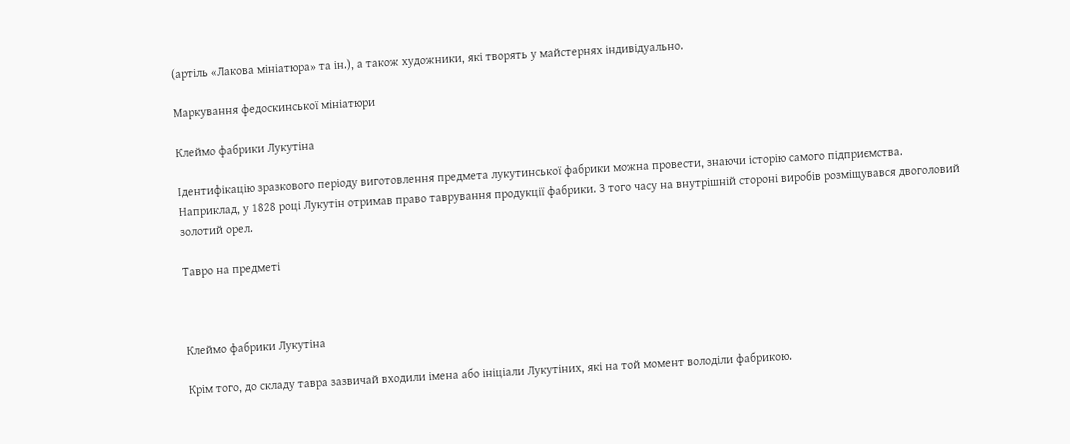(артіль «Лакова мініатюра» та ін.), а також художники, які творять у майстернях індивідуально.

Маркування федоскинської мініатюри

Клеймо фабрики Лукутіна

Ідентифікацію зразкового періоду виготовлення предмета лукутинської фабрики можна провести, знаючи історію самого підприємства. Наприклад, у 1828 році Лукутін отримав право таврування продукції фабрики. З того часу на внутрішній стороні виробів розміщувався двоголовий золотий орел.

Тавро на предметі



Клеймо фабрики Лукутіна

Крім того, до складу тавра зазвичай входили імена або ініціали Лукутіних, які на той момент володіли фабрикою.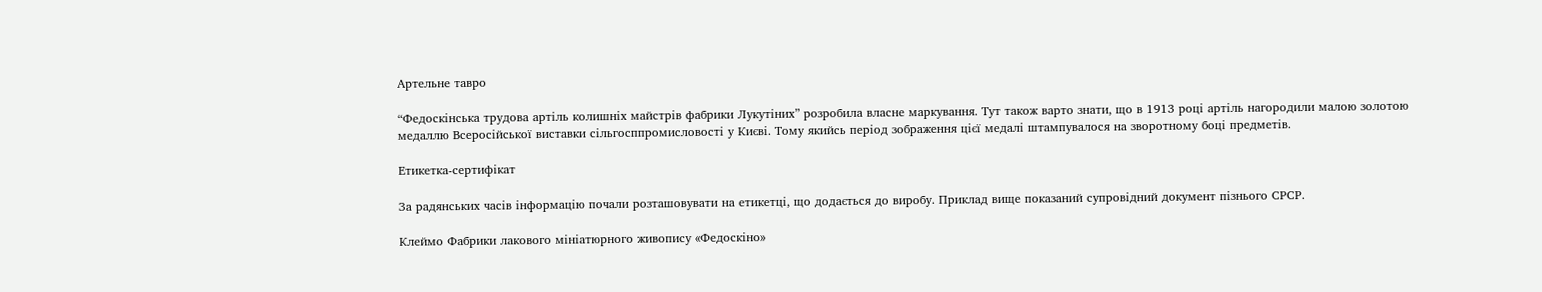Артельне тавро

“Федоскінська трудова артіль колишніх майстрів фабрики Лукутіних” розробила власне маркування. Тут також варто знати, що в 1913 році артіль нагородили малою золотою медаллю Всеросійської виставки сільгосппромисловості у Києві. Тому якийсь період зображення цієї медалі штампувалося на зворотному боці предметів.

Етикетка-сертифікат

За радянських часів інформацію почали розташовувати на етикетці, що додається до виробу. Приклад вище показаний супровідний документ пізнього СРСР.

Клеймо Фабрики лакового мініатюрного живопису «Федоскіно»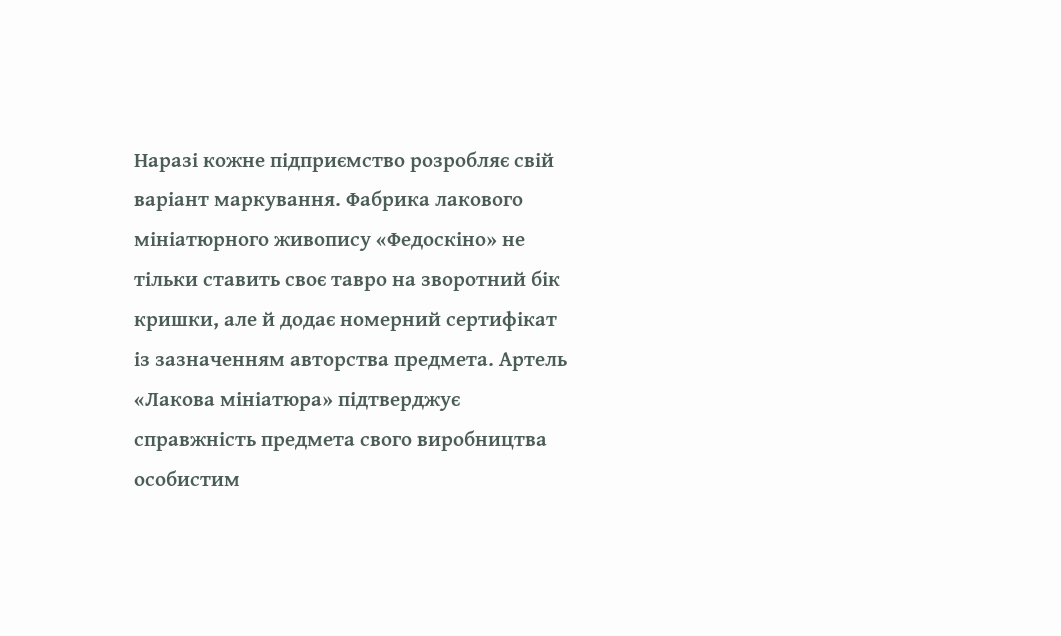Наразі кожне підприємство розробляє свій варіант маркування. Фабрика лакового мініатюрного живопису «Федоскіно» не тільки ставить своє тавро на зворотний бік кришки, але й додає номерний сертифікат із зазначенням авторства предмета. Артель «Лакова мініатюра» підтверджує справжність предмета свого виробництва особистим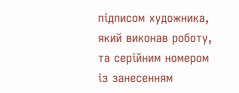підписом художника, який виконав роботу, та серійним номером із занесенням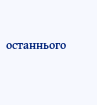останнього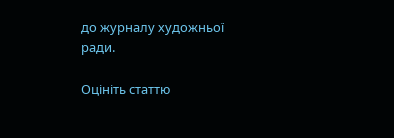до журналу художньої ради.

Оцініть статтю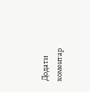Додати коментар